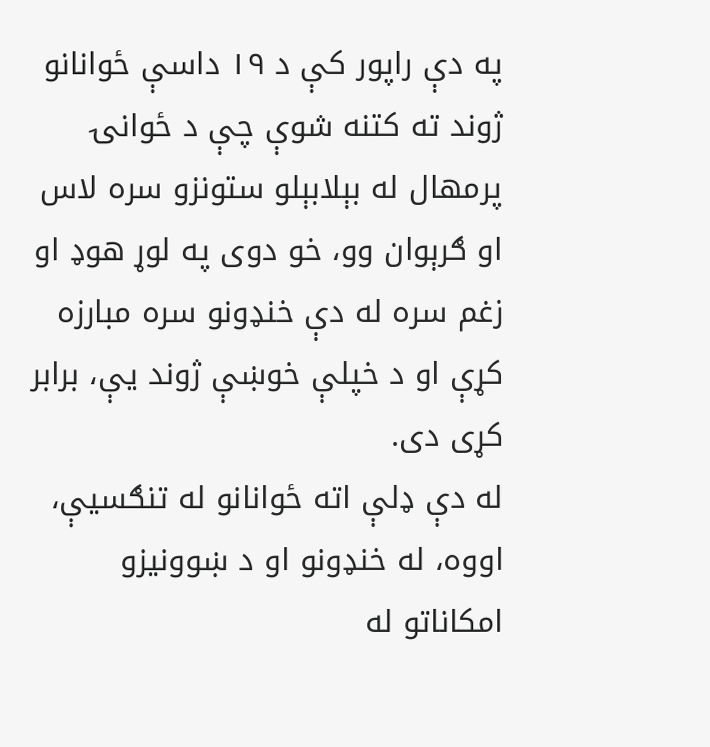په دې راپور کې د ۱۹ داسې ځوانانو ژوند ته کتنه شوې چې د ځوانۍ پرمهال له بېلابېلو ستونزو سره لاس او ګرېوان وو، خو دوی په لوړ هوډ او زغم سره له دې خنډونو سره مبارزه کړې او د خپلې خوښې ژوند یې، برابر کړی دی.
له دې ډلې اته ځوانانو له تنګسیې، اووه، له خنډونو او د ښوونیزو امکاناتو له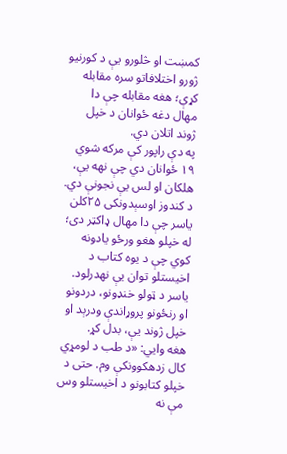کمښت او څلورو یې د کورنیو ژورو اختلافاتو سره مقابله کړې؛ هغه مقابله چې دا مهال دغه ځوانان د خپل ژوند اتلان دي.
په دې راپور کې مرکه شوي ۱۹ ځوانان دي چې نهه یې، هلکان او لس یې نجونې دي.
د کندوز اوسېدونکی ۲۵کلن یاسر چې دا مهال ډاکټر دی؛ له خپلو هغو ورځو یادونه کوي چې د یوه کتاب د اخیستلو توان یې نهدرلود. یاسر د ټولو خنډونو، دردونو او رنځونو پروړاندې ودرېد او خپل ژوند یې، بدل کړ.
هغه وايي: «د طب د لومړي کال زدهکوونکې وم. حتی د خپلو کتابونو د اخیستلو وس مې نه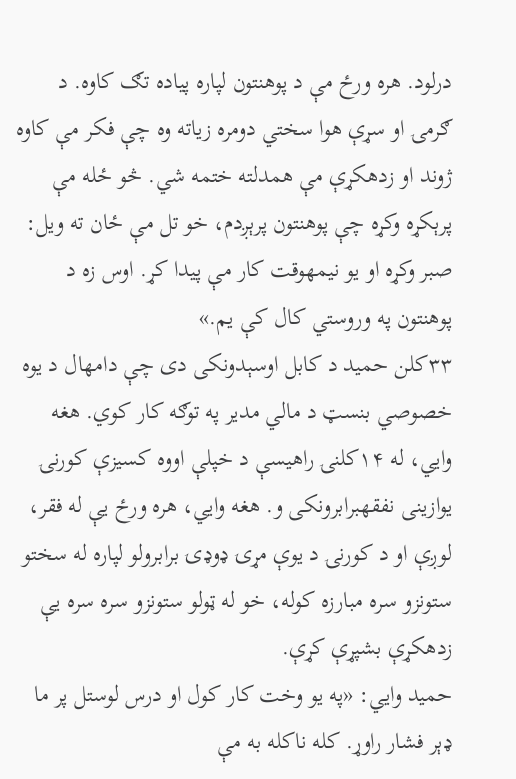درلود. هره ورځ مې د پوهنتون لپاره پیاده تګ کاوه. د ګرمۍ او سړې هوا سختي دومره زیاته وه چې فکر مې کاوه ژوند او زدهکړې مې همدلته ختمه شي. څو ځله مې پرېکړه وکړه چې پوهنتون پرېږدم، خو تل مې ځان ته ویل: صبر وکړه او یو نیمهوقت کار مې پیدا کړ. اوس زه د پوهنتون په وروستي کال کې یم.»
۳۳کلن حمید د کابل اوسېدونکی دی چې دامهال د یوه خصوصي بنسټ د مالي مدیر په توګه کار کوي. هغه وایي، له ۱۴کلنۍ راهیسې د خپلې اووه کسیزې کورنۍ یوازینی نفقهبرابرونکی و. هغه وایي، هره ورځ یې له فقر، لوږې او د کورنۍ د یوې مړۍ ډوډۍ برابرولو لپاره له سختو ستونزو سره مبارزه کوله، خو له ټولو ستونزو سره سره یې زدهکړې بشپړې کړې.
حمید وایي: «په یو وخت کار کول او درس لوستل پر ما ډېر فشار راوړ. کله ناکله به مې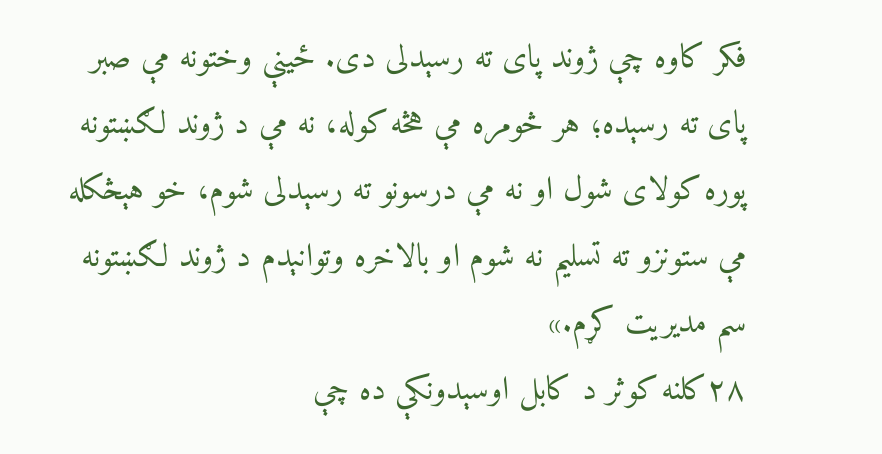فکر کاوه چې ژوند پای ته رسېدلی دی. ځینې وختونه مې صبر پای ته رسېده؛ هر څومره مې هڅه کوله، نه مې د ژوند لګښتونه پوره کولای شول او نه مې درسونو ته رسېدلی شوم، خو هېڅکله مې ستونزو ته تسلیم نه شوم او بالاخره وتوانېدم د ژوند لګښتونه سم مدیریت کړم.»
۲۸کلنه کوثر د کابل اوسېدونکې ده چې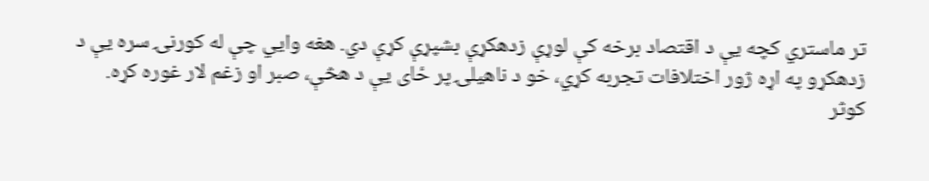تر ماستري کچه یې د اقتصاد برخه کې لوړې زدهکړې بشپړې کړې دي. هغه وایي چې له کورنۍ سره یې د زدهکړو په اړه ژور اختلافات تجربه کړي، خو د ناهیلۍ پر ځای یې د هڅې، صبر او زغم لار غوره کړه.
کوثر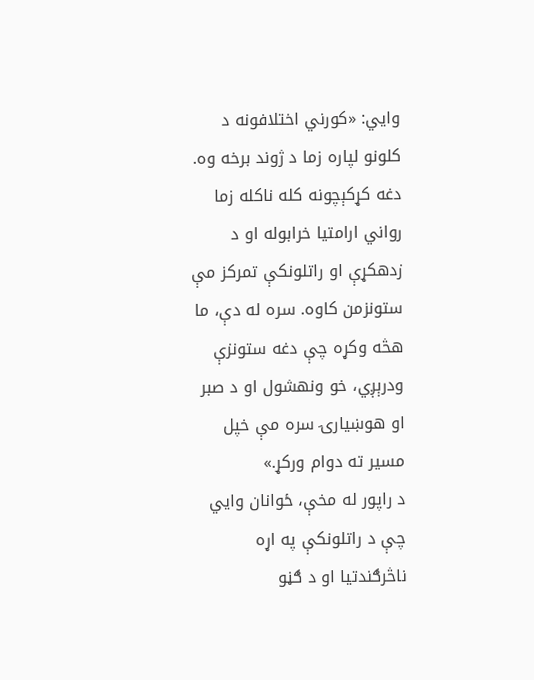وایي: «کورني اختلافونه د کلونو لپاره زما د ژوند برخه وه. دغه کړکېچونه کله ناکله زما رواني ارامتیا خرابوله او د زدهکړې او راتلونکې تمرکز مې ستونزمن کاوه. سره له دې، ما هڅه وکړه چې دغه ستونزې ودرېږي، خو ونهشول او د صبر او هوښیارۍ سره مې خپل مسیر ته دوام ورکړ.»
د راپور له مخې، ځوانان وايي چې د راتلونکې په اړه ناڅرګندتیا او د ګڼو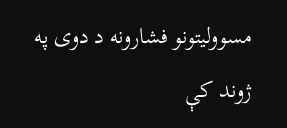مسوولیتونو فشارونه د دوی په ژوند کې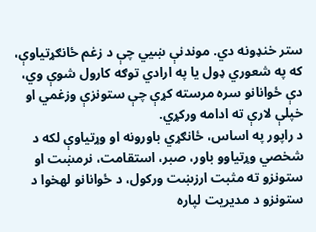ستر خنډونه دي. موندنې ښيي چې د زغم ځانګړتیاوې، که په شعوري ډول یا په ارادي توګه کارول شوې وي، دې ځوانانو سره مرسته کړې چې ستونزې وزغمي او خپلې لارې ته ادامه ورکړي.
د راپور په اساس، ځانګړي باورونه او وړتیاوې لکه د شخصي وړتیاوو باور، صبر، استقامت، نرمښت او ستونزو ته مثبت ارزښت ورکول، د ځوانانو لهخوا د ستونزو د مدیریت لپاره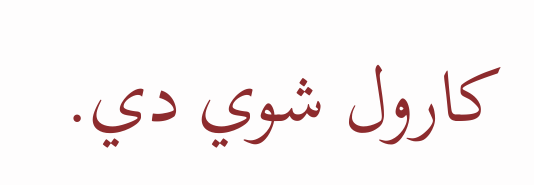کارول شوي دي.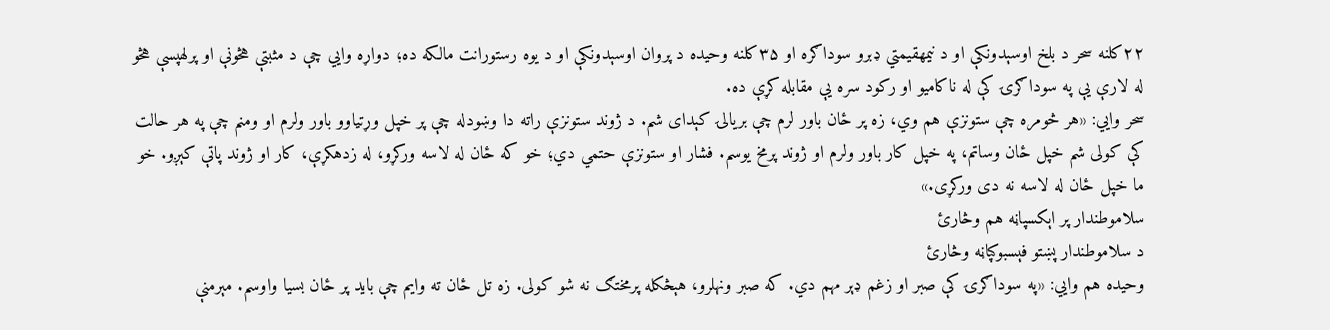۲۲کلنه سحر د بلخ اوسېدونکې او د نیمهقیمتي ډبرو سوداګره او ۳۵کلنه وحیده د پروان اوسېدونکې او د یوه رستورانت مالکه ده؛ دواړه وایي چې د مثبتې هڅونې او پرلهپسې هڅو له لارې یې په سوداګرۍ کې له ناکامیو او رکود سره یې مقابله کړې ده.
سحر وايي: «هر څومره چې ستونزې هم وي، زه پر ځان باور لرم چې بریالۍ کېدای شم. د ژوند ستونزې راته دا وښودله چې پر خپل وړتیاوو باور ولرم او ومنم چې په هر حالت کې کولی شم خپل ځان وساتم، په خپل کار باور ولرم او ژوند پرمخ یوسم. فشار او ستونزې حتمي دي؛ خو که ځان له لاسه ورکړو، له زدهکړې، کار او ژوند پاتې کېږو. خو ما خپل ځان له لاسه نه دی ورکړی.»
سلاموطندار پر اېکسپاڼه هم وڅارئ
د سلاموطندار پښتو فېسبوکپاڼه وڅارئ
وحیده هم وایي: «په سوداګرۍ کې صبر او زغم ډېر مهم دي. که صبر ونهلرو، هېڅکله پرمختګ نه شو کولی. زه تل ځان ته وایم چې باید پر ځان بسیا واوسم. مېرمنې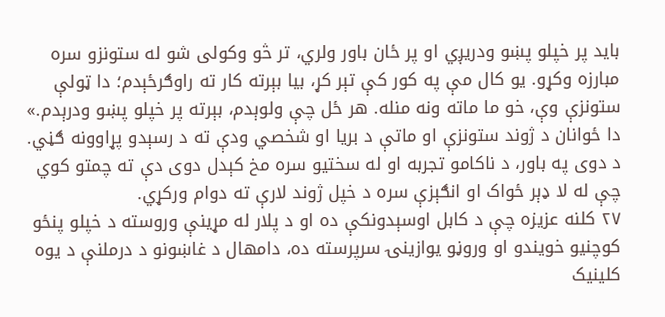باید پر خپلو پښو ودریږي او پر ځان باور ولري، تر څو وکولی شو له ستونزو سره مبارزه وکړو. یو کال مې په کور کې تېر کړ، بیا بېرته کار ته راوګرځېدم؛ دا ټولې ستونزې وې، خو ما ماته ونه منله. هر ځل چې ولوېدم، بېرته پر خپلو پښو ودرېدم.»
دا ځوانان د ژوند ستونزې او ماتې د بریا او شخصي ودې ته د رسېدو پړاوونه ګڼي.
د دوی په باور، د ناکامو تجربه او له سختیو سره مخ کېدل دوی دې ته چمتو کوي چې له لا ډېر ځواک او انګېزې سره د خپل ژوند لارې ته دوام ورکړي.
۲۷ کلنه عزیزه چې د کابل اوسېدونکې ده او د پلار له مړینې وروسته د خپلو پنځو کوچنیو خویندو او وروڼو یوازینۍ سرپرسته ده، دامهال د غاښونو د درملنې د یوه کلینیک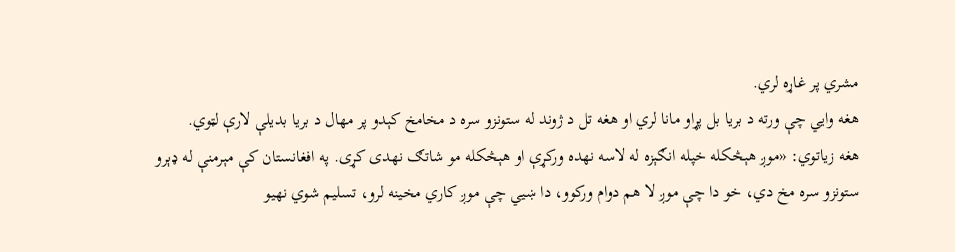مشري پر غاړه لري.
هغه وایي چې ورته د بریا بل پړاو مانا لري او هغه تل د ژوند له ستونزو سره د مخامخ کېدو پر مهال د بریا بدیلې لارې لټوي.
هغه زیاتوي: «موږ هېڅکله خپله انګېزه له لاسه نهده ورکړې او هېڅکله مو شاتګ نهدی کړی. په افغانستان کې مېرمنې له ډېرو ستونزو سره مخ دي، خو دا چې موږ لا هم دوام ورکوو، دا ښيي چې موږ کاري مخینه لرو، تسلیم شوي نهیو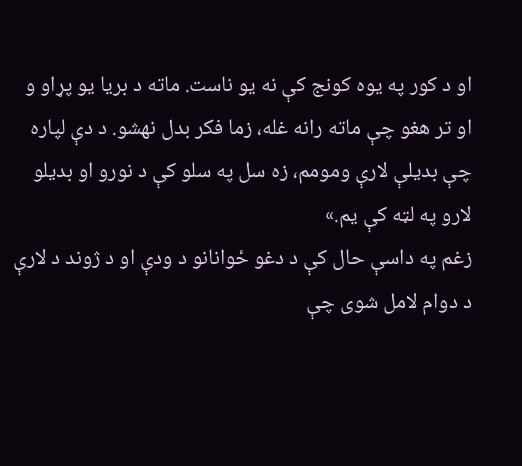او د کور په یوه کونج کې نه یو ناست. ماته د بریا یو پړاو و او تر هغو چې ماته رانه غله، زما فکر بدل نهشو. د دې لپاره چې بدیلې لارې ومومم، زه سل په سلو کې د نورو او بدیلو لارو په لټه کې یم.»
زغم په داسې حال کې د دغو ځوانانو د ودې او د ژوند د لارې د دوام لامل شوی چې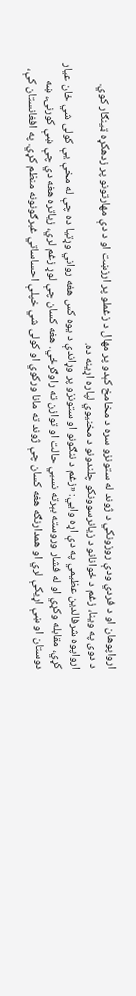ارواپوهان او د فردي ودې روزونکي د ژوند له ستونزو سره د مخامخ کېدو پر مهال د زغملو پر ارزښت او د دې مهارتونو پر زدهکړه ټینګار کوي.
د دوی په وینا، زغم د ځوانانو د زیانرسوونکو چلندونو د مخنیوي لپاره اړینه ده.
ارواپوه شرفالدین عظیمي په دې اړه وایي: «زغم د ننګونو او ستونزو پر وړاندې د یوه کس هغه رواني وړتیا ده چې له مخې یې کولی شي ځان عیار کړي، مقابله وکړي او له فشار وروسته بېرته نسبي حالت او توازن ته راوګرځي. هغه کسان چې لوړ زغم لري، زیاتره هغه دي چې ښې کورنۍ، ښه دوستان او ښې اړیکې لري او همدارنګه هغه کسان چې ژوند ته مانا ورکوي او کولی شي خپلې احساساتي غبرګونونه منظم کړي. په افغانستان کې،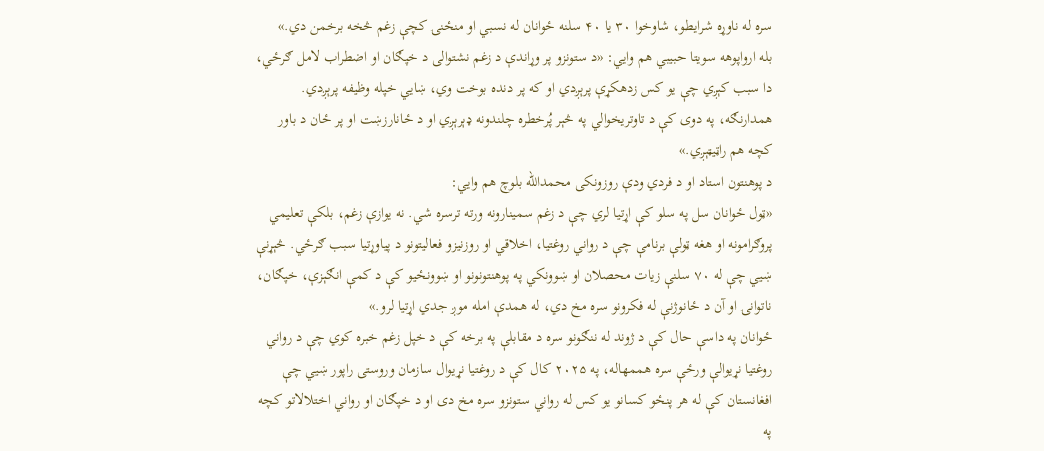سره له ناوړه شرایطو، شاوخوا ۳۰ یا ۴۰ سلنه ځوانان له نسبي او منځنۍ کچې زغم څخه برخمن دي.»
بله ارواپوهه سویتا حبیبي هم وایي: «د ستونزو پر وړاندې د زغم نشتوالی د خپګان او اضطراب لامل ګرځي، دا سبب کېږي چې یو کس زدهکړې پرېږدي او که پر دنده بوخت وي، ښايي خپله وظیفه پرېږدي. همدارنګه، په دوی کې د تاوتریخوالي په څېر پُرخطره چلندونه ډېرېږي او د ځانارزښت او پر ځان د باور کچه هم راټیټېږي.»
د پوهنتون استاد او د فردي ودې روزونکی محمدالله بلوچ هم وایي:
«ټول ځوانان سل په سلو کې اړتیا لري چې د زغم سمینارونه ورته ترسره شي. نه یوازې زغم، بلکې تعلیمي پروګرامونه او هغه ټولې برنامې چې د رواني روغتیا، اخلاقي او روزنیزو فعالیتونو د پیاوړتیا سبب ګرځي. څېړنې ښيي چې له ۷۰ سلنې زیات محصلان او ښوونکي په پوهنتونونو او ښوونځیو کې د کمې انګېزې، خپګان، ناتوانۍ او آن د ځانوژنې له فکرونو سره مخ دي، له همدې امله موږ جدي اړتیا لرو.»
ځوانان په داسې حال کې د ژوند له ننګونو سره د مقابلې په برخه کې د خپل زغم خبره کوي چې د رواني روغتیا نړیوالې ورځې سره هممهاله، په ۲۰۲۵ کال کې د روغتیا نړیوال سازمان وروستی راپور ښيي چې افغانستان کې له هر پنځو کسانو یو کس له رواني ستونزو سره مخ دی او د خپګان او رواني اختلالاتو کچه په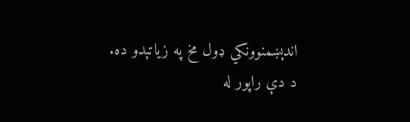اندېښمنوونکي ډول مخ په زیاتېدو ده.
د دې راپور له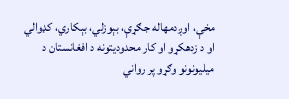مخې، اوږدمهاله جګړې، بېوزلي، بېکاري، کډوالي او د زدهکړو او کار محدودیتونه د افغانستان د میلیونونو وګړو پر رواني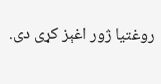روغتیا ژور اغېز کړی دی.